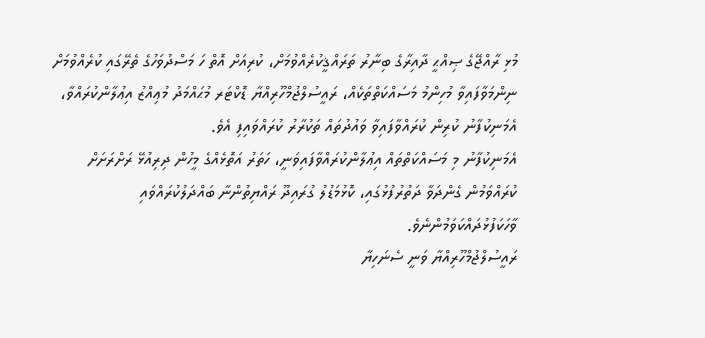މުޅި ރާއްޖޭގެ ޞިއްޙީ ދާއިރާގެ ބިނާރު ތަރައްޤީކުރެއްވުމަށް، ކުރިއަށް އޮތް ހަ މަސްދުވަހުގެ ތެރޭގައި ކުރެއްވުމަށް ނިންމަވާފައިވާ މުހިންމު މަސައްކަތްތަކެއް، ރައީސުލްޖުމްހޫރިއްޔާ ޑޮކްޓަރ މުޙައްމަދު މުޢިއްޒު އިޢުލާންކުރައްވާ، އެމަނިކުފާނު ކުރިން ކުރައްވާފައިވާ ވައުދުތައް ތަކުރާރު ކުރައްވައިފި އެވެ.
އެމަނިކުފާނު މި މަސައްކަތްތައް އިޢުލާންކުރައްވާފައިވަނީ، ހަތަރު އަތޮޅެއްގެ މީހުން ދިރިއުޅޭ ރަށްރަށަށް ކުރައްވަމުން ގެންދަވާ ދަތުރުފުޅުގައި، ކޮޅުމަޑުލު ގުރައިދޫ ރައްޔިތުންނާ ބައްދަލުކުރައްވައި ވާހަކަފުޅުދައްކަވަމުންނެވެ.
ރައީސުލްޖުމްހޫރިއްޔާ ވަނީ ސެނަހިޔާ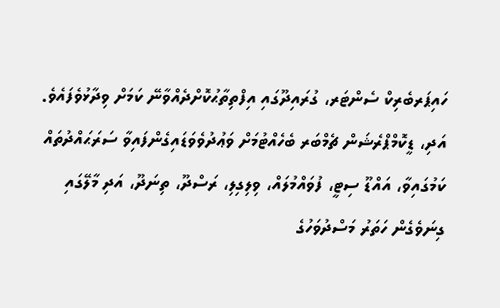ހައިޕަރބެރިކް ސެންޓަރ، ގުރައިދޫގައި އިފްތިތާޙުކޮށްދެއްވާނޭ ކަމަށް ވިދާޅުވެފައެވެ. އަދި، ޑީކޮމްޕްރެޝަން ޗެމްބަރ ބެހެއްޓުމަށް ވަޢުދުވެވަޑައިގެންފައިވާ ސަރަޙައްދުތައް ކަމުގައިވާ، އައްޑޫ ސިޓީ، ފުވައްމުލައް، ވިލިގިލި، ރަސްދޫ، ތިނަދޫ، އަދި މާލޭގައި ގިނަވެގެން ހަތަރު މަސްދުވަހުގެ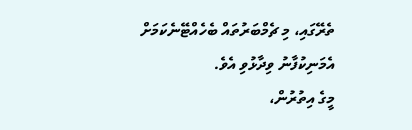ތެރޭގައި، މި ޗެމްބަރުތައް ބެހެއްޓޭނެކަމަށް އެމަނިކުފާނު ވިދާޅުވި އެވެ.
މީގެ އިތުރުން،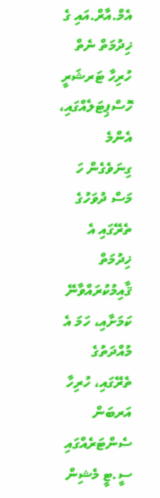އެމް.އާރް.އައި ގެ ޚިދުމަތް ނެތް ހުރިހާ ޓަރޝަރީ ހޮސްޕިޓަލެއްގައި، އެންމެ ގިނަވެގެން ހަ މަސް ދުވަހުގެ ތެރޭގައި އެ ޚިދުމަތް ޤާއިމުކުރައްވާނޭ ކަމަށާއި، ހަމަ އެ މުއްދަތުގެ ތެރޭގައި، ހުރިހާ އަރބަން ސެންޓަރެއްގައި ސީ.ޓީ މެޝިން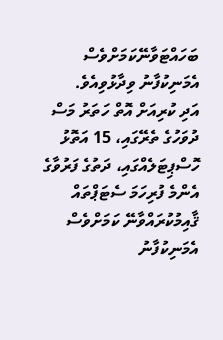ބަހައްޓަވާނޭކަމަށްވެސް އެމަނިކުފާނު ވިދާޅުވިއެވެ.
އަދި ކުރިއަށް އޮތް ހަތަރު މަސް ދުވަހުގެ ތެރޭގައި، 15 އަތޮޅު ހޮސްޕިޓަލެއްގައި، ދަތުގެ ފަރުވާގެ އެންމެ ފުރިހަމަ ސެޓަޕްތައް ޤާއިމުކުރައްވާނޭ ކަމަށްވެސް އެމަނިކުފާނު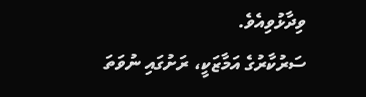ވިދާޅުވިއެވެ.
ސަރުކާރުގެ އަމާޒަކީ، ރަށުގައި ނުވަތަ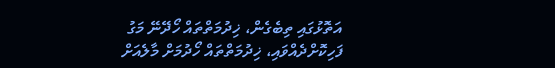އަތޮޅުގައި ތިބެގެން، ޚިދުމަތްތައް ހޯދޭނޭ މަގު ފަހިކޮށްދެއްވައި، ޚިދުމަތްތައް ހޯދުމަށް މާލެއަށް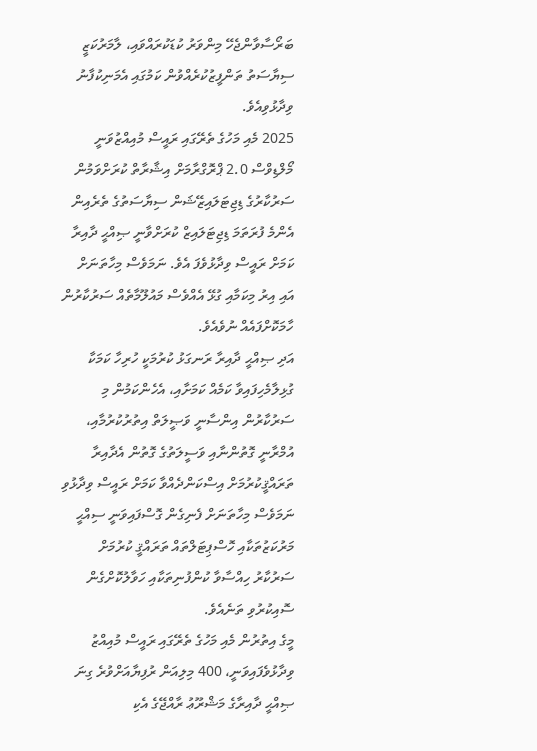ބަރޯސާވާންޖެހޭ މިންވަރު ކުޑަކުރައްވައި، ލާމަރުކަޒީ ސިޔާސަތު ތަންފީޒުކުރެއްވުން ކަމުގައި އެމަނިކުފާނު ވިދާޅުވިއެވެ.
2025 މެއި މަހުގެ ތެރޭގައި ރައީސް މުއިއްޒުވަނީ މޯލްޑިވްސް 2.0 ޕްރޮގްރާމަށް އިޝާރާތް ކުރަށްވަމުން ސަރުކާރުގެ ޑިޖިޓަލައިޒޭޝަން ސިޔާސަތުގެ ތެރެއިން އެންމެ ފުރަތަމަ ޑިޖިޓަލައިޒް ކުރަށްވާނީ ޞިއްޙީ ދާއިރާ ކަމަށް ރައީސް ވިދާޅުވެފަ އެވެ. ނަމަވެސް މިހާތަނަށް އައި އިރު މިކަމާއި ގުޅޭ އެއްވެސް މައުލޫމާތެއް ސަރުކާރުން ހާމަކޮށްފައެއް ނުވެއެވެ.
އަދި ޞިއްޙީ ދާއިރާ ރަނގަޅު ކުރުމަކީ ހުރިހާ ކަމަކާ ގުޅިލާމެހިފައިވާ ކަމެއް ކަމަށާއި، އެހެންކަމުން މި ސަރުކާރުން އިންސާނީ ވަޞީލަތް އިތުރުކުރުމާއި، އުމްރާނީ ގޮތުންނާއި ވަސީލަތުގެ ގޮތުން އެދާއިރާ ތަރައްޤީކުރުމަށް އިސްކަންދެއްވާ ކަމަށް ރައީސް ވިދާޅުވި ނަމަވެސް މިހާތަނަށް ފެނިގެން ގޮސްފައިވަނީ ސިއްޙީ މަރުކަޒުތަކާއި ހޮސްޕިޓަލްތައް ތަރައްޤީ ކުރުމަށް ސަރުކާރު ހިއްސާވާ ކުންފުނިތަކާއި ހަވާލުކޮށްގެން ސޮއިކުރުވި ތަނެއެވެ.
މީގެ އިތުރުން މެއި މަހުގެ ތެރޭގައި ރައީސް މުއިއްޒު ވިދާޅުވެފައިވަނީ، 400 މިލިއަން ރުފިޔާއަށްވުރެ ގިނަ ޞިއްޙީ ދާއިރާގެ މަޝްރޫޢު ރާއްޖޭގެ އެކި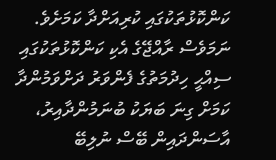ކަންކޮޅުތަކުގައި ކުރިއަށްދާ ކަމަށެވެ. ނަމަވެސް ރާއްޖޭގެ އެކި ކަންކޮޅުތަކުގައި ސިއްޙީ ހިދުމަތުގެ ފެންވަރު ދަށްވަމުންދާ ކަމަށް ގިނަ ބަޔަކު ބުނަމުންދާއިރު، އާސަންދައިން ބޭސް ނުލިބޭ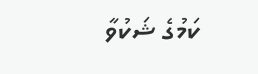ކަމުގެ ޝަކުވާ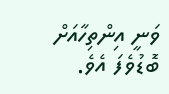ވަނީ އިންތިހާއަށް ބޮޑުވެފަ އެވެ.